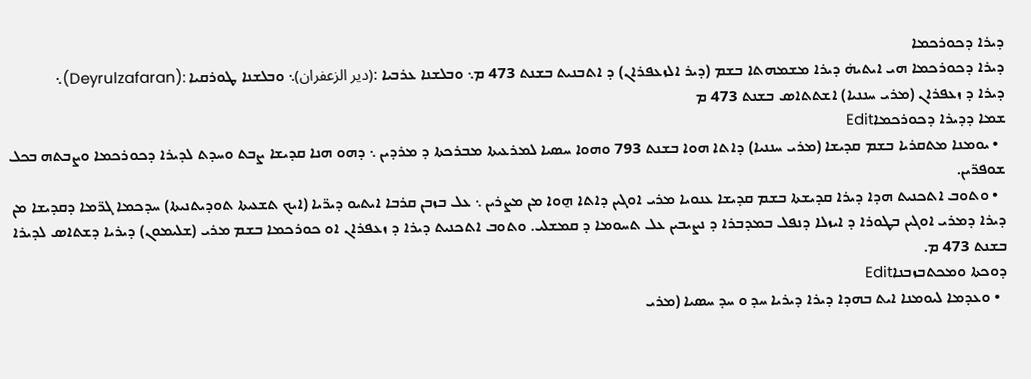ܕܝܪܐ ܕܟܘܪܟܡܐ
ܕܝܪܐ ܕܟܘܪܟܡܐ ܗܝ ܐܝܬܝܗ̊ ܕܝܪܐ ܡܫܡܗܬܐ ܒܫܡ (ܕܝܪ ܐܠܙܥܦܪܐܢ) ܕ ܐܬܒܢܝܬ ܒܫܢܬ 473 ܡ܆ ܘܒܠܫܢܐ ܥܪܒܝܐ :(دير الزعفران)܆ ܘܒܠܫܢܐ ܛܘܪܩܝܐ :(Deyrulzafaran)܆
ܕܝܪܐ ܕ ܙܥܦܪܐܢ (ܡܪܝ ܚܢܢܝܐ) ܐܫܬܬܐܣ ܒܫܢܬ 473 ܡ
ܫܡܐ ܕܕܝܪܐ ܕܟܘܪܟܡܐEdit
  • ܝܘܡܢܐ ܡܬܩܪܝܐ ܒܫܡ ܩܕܝܫܐ (ܡܪܝ ܚܢܢܝܐ) ܕܐܬܐ ܗܘܐ ܒܫܢܬ 793 ܘܗܘܐ ܚܣܝܐ ܠܡܪܥܝܬܐ ܡܒܪܟܬܐ ܕ ܡܪܕܝܢ ܆ ܕܗܘ ܗܢܐ ܩܕܝܫܐ ܨܒܬ ܘܚܕܬ ܠܕܝܪܐ ܕܟܘܪܟܡܐ ܘܨܒܬܗ ܒܟܠ ܫܘܦܪ̈ܝܢ.
  • ܘܬܘܒ ܐܬܟܢܝܬ ܗܕܐ ܕܝܪܐ ܩܕܝܫܬܐ ܒܫܡ ܩܕܝܫܐ ܥܢܘܝܐ ܡܪܝ ܐܘܓܝܢ ܕܐܬܐ ܗ̱ܘܐ ܡܢ ܡܨܪܝܢ ܆ ܥܠ ܒܙܒܢ ܩܪܒܐ ܐܝܬܝܘ ܕܝܪ̈ܝܐ (ܐܝܟ ܬܫܥܝܬܐ ܬܘܕܝܬܢܝܬܐ) ܚܕܟܡܐ ܓܪ̈ܡܐ ܕܩܕܝܫܐ ܡܢ ܕܝܪܐ ܕܡܪܝ ܐܘܓܝܢ ܒܛܘܪܐ ܕ ܐܝܙܠܐ ܕܢܦܠ ܒܡܕܒܪܐ ܕ ܢܨܝܒܝܢ ܥܠ ܬܚܘܡܐ ܕ ܩܡܫܠܝ. ܘܬܘܒ ܐܬܟܢܝܬ ܕܝܪܐ ܕ ܙܥܦܪܐܢ ܐܘ ܟܘܪܟܡܐ ܒܫܡ ܡܪܝ (ܫܠܝܡܘܢ) ܕܝܪܝܐ ܕܫܬܐܣ ܠܕܝܪܐ ܒܫܢܬ 473 ܡ.
ܕܘܟܬܐ ܘܡܟܬܒܙܒܢܐEdit
  • ܘܥܕܡܐ ܠܝܘܡܢܐ ܐܝܬ ܒܗܕܐ ܕܝܪܐ ܕܝܪܝܐ ܚܕ ܘ ܚܕ ܚܣܝܐ (ܡܪܝ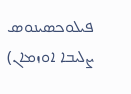ܦܝܠܘܟܣܝܢܘܣ ܨܠܝܒܐ ܐܘܙܡܐܢ)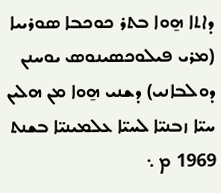ܕܐܬܐ ܗ̱ܘܐ ܒܬܪ ܟܘܟܒܐ ܣܘܪܝܝܐ (ܡܪܝ ܦܝܠܘܟܣܝܢܘܣ ܝܘܚܢܢ ܕܘܠܒܐܢܝ) ܕܫܢܝ ܗ̱ܘܐ ܡܢ ܗܠܝܢ ܚܝ̈ܐ ܙܒܢܝ̈ܐ ܠܚܝ̈ܐ ܥܠܡܝܢܝ̈ܐ ܒܫܢܬ 1969 ܡ ܆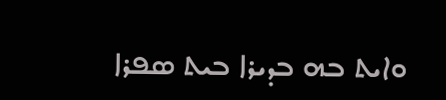ܘܐܝܬ ܒܗ ܒܕܝܪܐ ܒܝܬ ܣܦܪܐ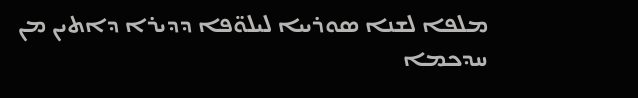ܡܠܦܐ ܠܫܢܐ ܣܘܪܝܝܐ ܠܝܠܘ̈ܦܐ ܕܕܝܪܐ ܕܐܬܝܢ ܡܢ ܚܕܟܡܐ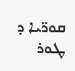ܩܘܪ̈ܝܐ ܕ ܛܘܪ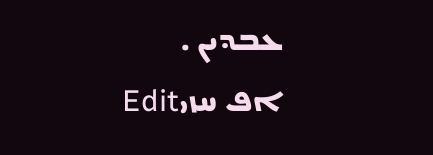ܥܒܕܝܢ .
ܐܦ ܚܙܝEdit